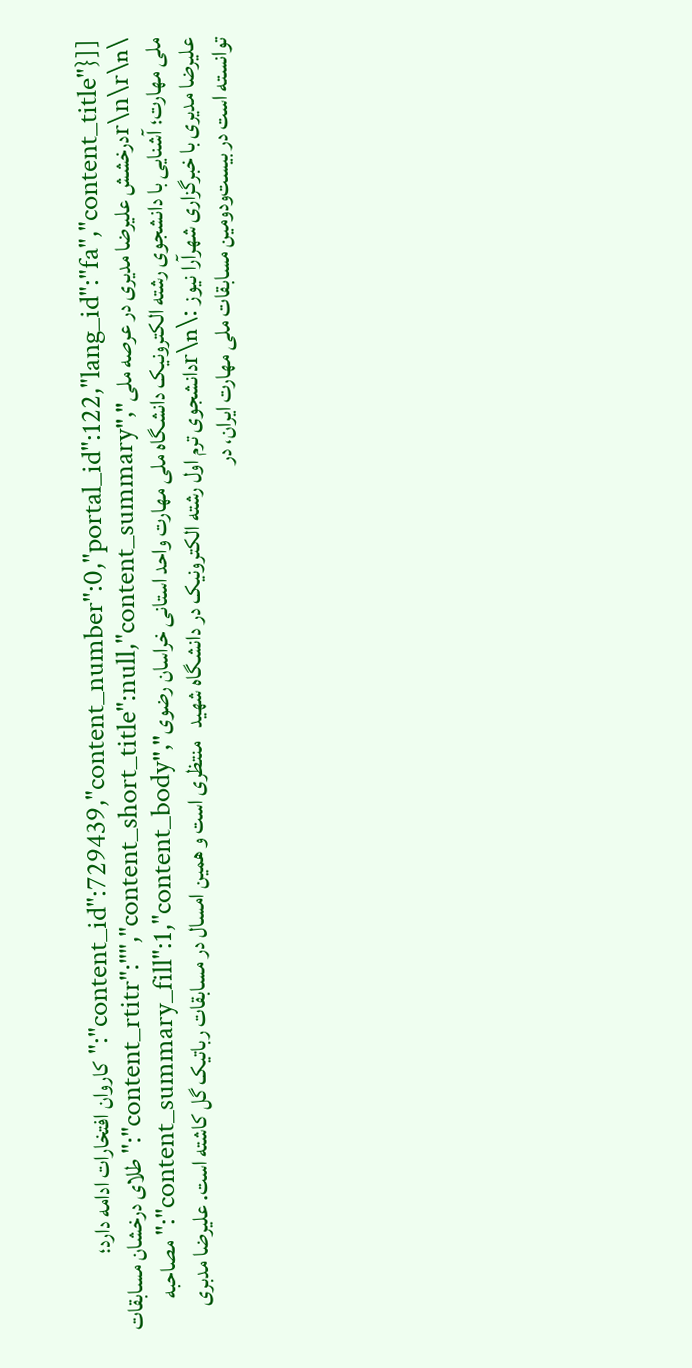[[{"content_id":729439,"content_number":0,"portal_id":122,"lang_id":"fa","content_title":"کاروان افتخارات ادامه دارد؛ \r\n\r\nدرخشش علیرضا مدیری در عرصه ملی","content_rtitr":"","content_short_title":null,"content_summary":"طلای درخشان مسابقات ملی مهارت؛ آشنایی با دانشجوی رشته الکترونیک دانشگاه ملی مهارت واحد استانی خراسان رضوی","content_summary_fill":1,"content_body":"مصاحبه علیرضا مدیری با خبرگزاری شهرآرا نیوز :\r\nدانشجوی ترم اول رشته الکترونیک در دانشگاه شهید   منتظری است و همین امسال در مسابقات رباتیک گل کاشته است. علیرضا مدبری توانسته است در بیست‌ودومین مسابقات ملی مهارت ایران، در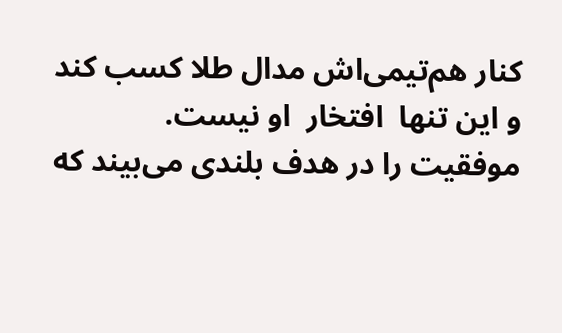کنار هم‌تیمی‌اش مدال طلا کسب کند و این تنها  افتخار  او نیست. موفقیت را در هدف بلندی می‌بیند که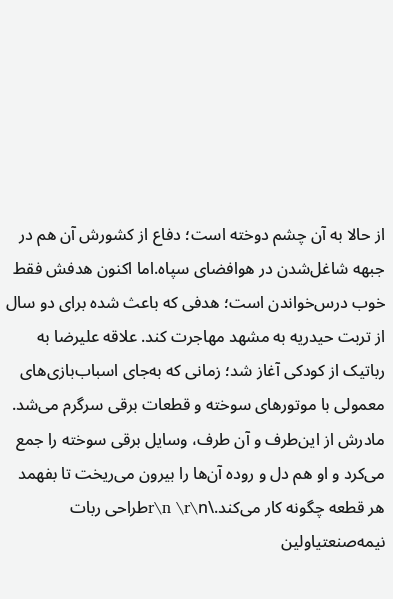از حالا به آن چشم دوخته است؛ دفاع از کشورش آن هم در جبهه شاغل‌شدن در هوافضای سپاه.اما اکنون هدفش فقط خوب درس‌خواندن است؛ هدفی که باعث شده برای دو سال از تربت حیدریه به مشهد مهاجرت کند. علاقه علیرضا به رباتیک از کودکی آغاز شد؛ زمانی که به‌جای اسباب‌بازی‌های معمولی با موتورهای سوخته و قطعات برقی سرگرم می‌شد. مادرش از این‌طرف و آن طرف، وسایل برقی سوخته را جمع می‌کرد و او هم دل و روده‌ آن‌ها را بیرون می‌ریخت تا بفهمد هر قطعه چگونه کار می‌کند.\r\n \r\nطراحی ربات نیمه‌صنعتیاولین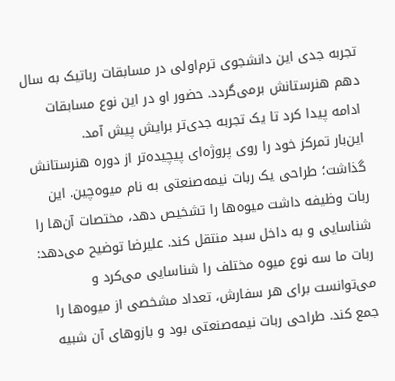تجربه جدی این دانشجوی ترم‌اولی در مسابقات رباتیک به سال دهم هنرستانش برمی‌گردد. حضور او در این نوع مسابقات ادامه پیدا کرد تا یک تجربه جدی‌تر برایش پیش آمد. این‌بار ‌تمرکز خود را روی پروژه‌ای پیچیده‌‌تر از دوره هنرستانش گذاشت؛ طراحی یک ربات نیمه‌صنعتی به نام میوه‌چین. این ربات وظیفه داشت میوه‌ها را تشخیص دهد، مختصات آن‌ها را شناسایی و به داخل سبد منتقل کند. علیرضا توضیح می‌دهد: ربات ما سه نوع میوه مختلف را شناسایی می‌کرد و می‌توانست برای هر سفارش، تعداد مشخصی از میوه‌ها را جمع‌ کند. طراحی ربات نیمه‌صنعتی بود و بازوهای آن شبیه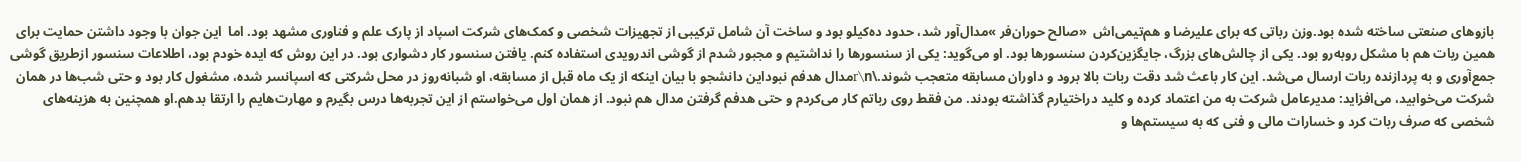بازوهای صنعتی ساخته شده بود.وزن رباتی که برای علیرضا و هم‌تیمی‌اش  «صالح حوران‌فر »مدال‌آور شد، حدود ده‌کیلو بود و ساخت آن شامل ترکیبی از تجهیزات شخصی و کمک‌های شرکت اسپاد از پارک علم و فناوری مشهد بود. اما  این جوان با وجود داشتن حمایت برای همین ربات هم با مشکل روبه‌رو بود. یکی از چالش‌های بزرگ، جایگزین‌کردن سنسورها بود. او می‌گوید: یکی از سنسورها را نداشتیم و مجبور شدم از گوشی اندرویدی استفاده کنم. یافتن سنسور کار دشواری بود. در این روش که ایده خودم بود، اطلاعات سنسور ازطریق گوشی جمع‌آوری و به پردازنده ربات ارسال می‌شد. این کار باعث شد دقت ربات بالا برود و داوران مسابقه متعجب شوند.\r\nمدال هدفم نبوداین دانشجو با بیان اینکه از یک ماه قبل از مسابقه، او شبانه‌روز در محل شرکتی که اسپانسر شده، مشغول کار بود و حتی شب‌ها در همان شرکت می‌خوابید، می‌افزاید: مدیرعامل شرکت به من اعتماد کرده و کلید در‌اختیارم گذاشته بودند. من فقط روی رباتم کار می‌کردم و حتی هدفم گرفتن مدال هم نبود. از همان اول می‌خواستم از این تجربه‌ها درس بگیرم و مهارت‌هایم را ارتقا بدهم.او همچنین به هزینه‌های شخصی که صرف ربات کرد و خسارات مالی و فنی که به سیستم‌ها و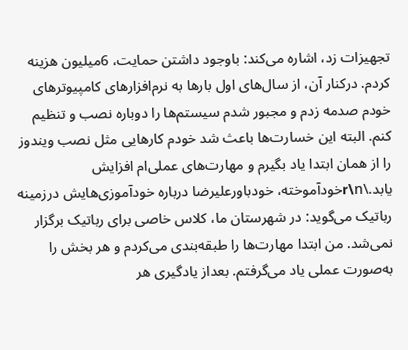تجهیزات زد، اشاره می‌کند: با‌وجود داشتن حمایت، 6میلیون هزینه کردم. در‌کنار آن، از سال‌های اول بارها به نرم‌افزارهای کامپیوترهای خودم صدمه زدم و مجبور شدم سیستم‌ها را دوباره نصب و تنظیم کنم. البته این خسارت‌ها باعث شد خودم کارهایی مثل نصب ویندوز را از همان ابتدا یاد بگیرم و مهارت‌های عملی‌ام افزایش یابد.\r\nخودآموخته، خودباورعلیرضا درباره خودآموزی‌هایش در‌زمینه رباتیک می‌گوید: در شهرستان ما، کلاس خاصی برای رباتیک برگزار نمی‌شد. من ابتدا مهارت‌ها را طبقه‌بندی می‌کردم و هر بخش را به‌صورت عملی یاد می‌گرفتم. بعد‌از یادگیری هر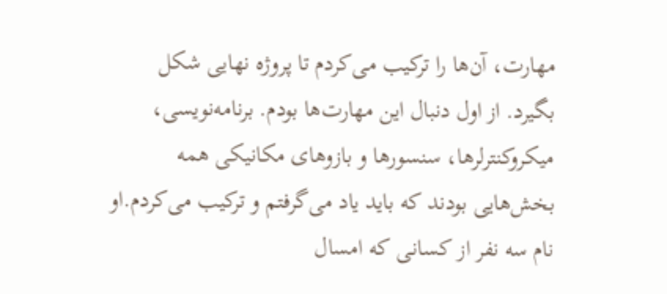مهارت، آن‌ها را ترکیب می‌کردم تا پروژه نهایی شکل بگیرد. از اول دنبال این مهارت‌ها بودم. برنامه‌نویسی، میکروکنترلرها، سنسورها و بازوهای مکانیکی همه بخش‌هایی بودند که باید یاد می‌گرفتم و ترکیب می‌کردم.او نام سه نفر از کسانی که امسال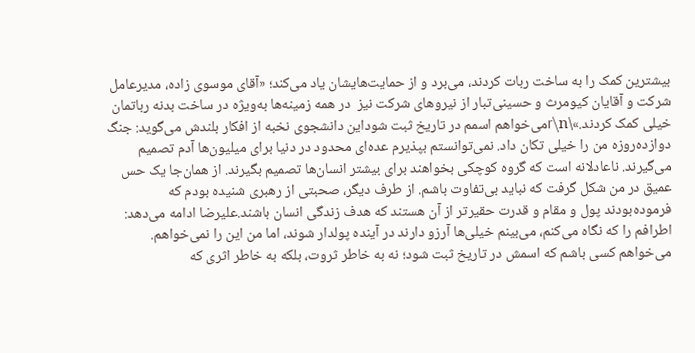بیشترین کمک را به ساخت ربات کردند، می‌برد و از حمایت‌هایشان یاد می‌کند؛ «آقای موسوی زاده، مدیرعامل شرکت و آقایان کیومرث و حسینی‌تبار از نیروهای شرکت نیز  در همه زمینه‌ها به‌ویژه در ساخت بدنه رباتمان خیلی کمک کردند.»\r\nمی‌خواهم اسمم در تاریخ ثبت شوداین دانشجوی نخبه از افکار بلندش می‌گوید: جنگ دوازده‌روزه من را خیلی تکان داد. نمی‌توانستم بپذیرم عده‌ای محدود در دنیا برای میلیون‌ها آدم تصمیم می‌گیرند. ناعادلانه است که گروه کوچکی بخواهند برای بیشتر انسان‌ها تصمیم بگیرند. از همان‌جا یک حس عمیق در من شکل گرفت که نباید بی‌تفاوت باشم. از طرف دیگر، صحبتی از رهبری شنیده بودم که  فرموده‌بودند پول و مقام و قدرت حقیر‌تر از آن هستند که هدف زندگی انسان باشند.علیرضا ادامه می‌دهد: اطرافم را که نگاه می‌کنم، می‌بینم خیلی‌ها آرزو دارند در آینده پولدار شوند، اما من این را نمی‌خواهم. می‌خواهم کسی باشم که اسمش در تاریخ ثبت شود؛ نه به خاطر ثروت، بلکه به خاطر اثری که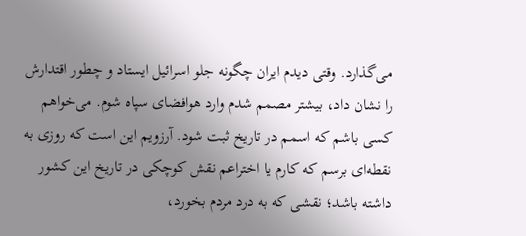می‌گذارد. وقتی دیدم ایران چگونه جلو اسرائیل ایستاد و چطور اقتدارش را نشان داد، بیشتر مصمم شدم وارد هوافضای سپاه شوم. می‌خواهم کسی باشم که اسمم در تاریخ ثبت شود. آرزویم این است که روزی به نقطه‌ای برسم که کارم یا اختراعم نقش کوچکی در تاریخ این کشور داشته باشد؛ نقشی که به درد مردم بخورد،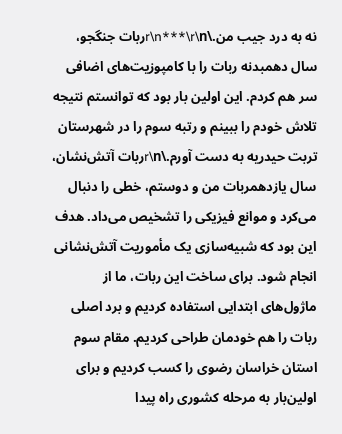نه به درد جیب من.\r\n***\r\nربات جنگجو، سال دهمبدنه ربات را با کامپوزیت‌های اضافی سر هم کردم. این اولین بار بود که توانستم نتیجه تلاش خودم را ببینم و رتبه سوم را در شهرستان تربت حیدریه به دست آورم.\r\nربات آتش‌نشان، سال یازدهمربات من و دوستم، خطی را دنبال می‌کرد و موانع فیزیکی را تشخیص می‌داد. هدف این بود که شبیه‌سازی یک مأموریت آتش‌نشانی انجام شود. برای ساخت این ربات، ما از ماژول‌های ابتدایی استفاده کردیم و برد اصلی ربات را هم خودمان طراحی کردیم. مقام سوم استان خراسان رضوی را کسب کردیم و برای اولین‌بار به مرحله کشوری راه پیدا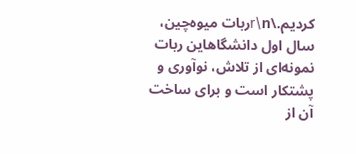کردیم.\r\nربات میوه‌چین، سال اول دانشگاهاین ربات نمونه‌ای از تلاش، نوآوری و پشتکار است و برای ساخت آن از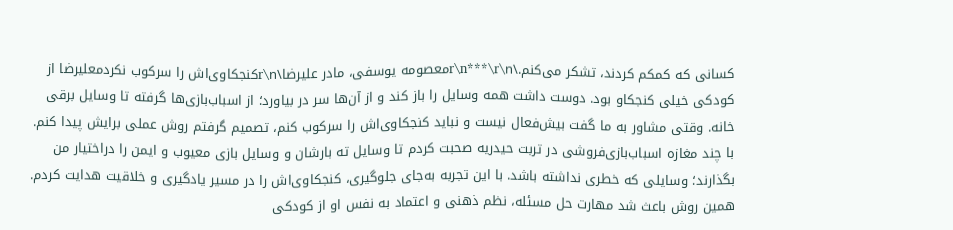کسانی که کمکم کردند، تشکر می‌کنم.\r\n***\r\nمعصومه یوسفی، مادر علیرضا\r\nکنجکاوی‌اش را سرکوب نکردمعلیرضا از کودکی خیلی کنجکاو بود. دوست داشت همه وسایل را باز کند و از آن‌ها سر در بیاورد؛ از اسباب‌بازی‌ها گرفته تا وسایل برقی خانه. وقتی مشاور به ما گفت بیش‌فعال نیست و نباید کنجکاوی‌اش را سرکوب کنم، تصمیم گرفتم روش عملی برایش پیدا کنم. با چند مغازه اسباب‌بازی‌فروشی در تربت حیدریه صحبت کردم تا وسایل ته‌ بار‌شان و وسایل بازی معیوب و ایمن را در‌اختیار من بگذارند؛ وسایلی که خطری نداشته باشد. با این تجربه به‌جای جلوگیری، کنجکاوی‌اش را در مسیر یادگیری و خلاقیت هدایت کردم. همین روش باعث شد مهارت حل مسئله، نظم ذهنی و اعتماد به نفس او از کودکی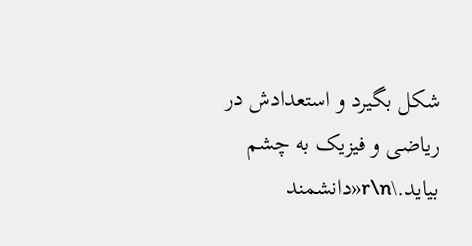شکل بگیرد و استعدادش در ریاضی و فیزیک به چشم بیاید.\r\n«دانشمند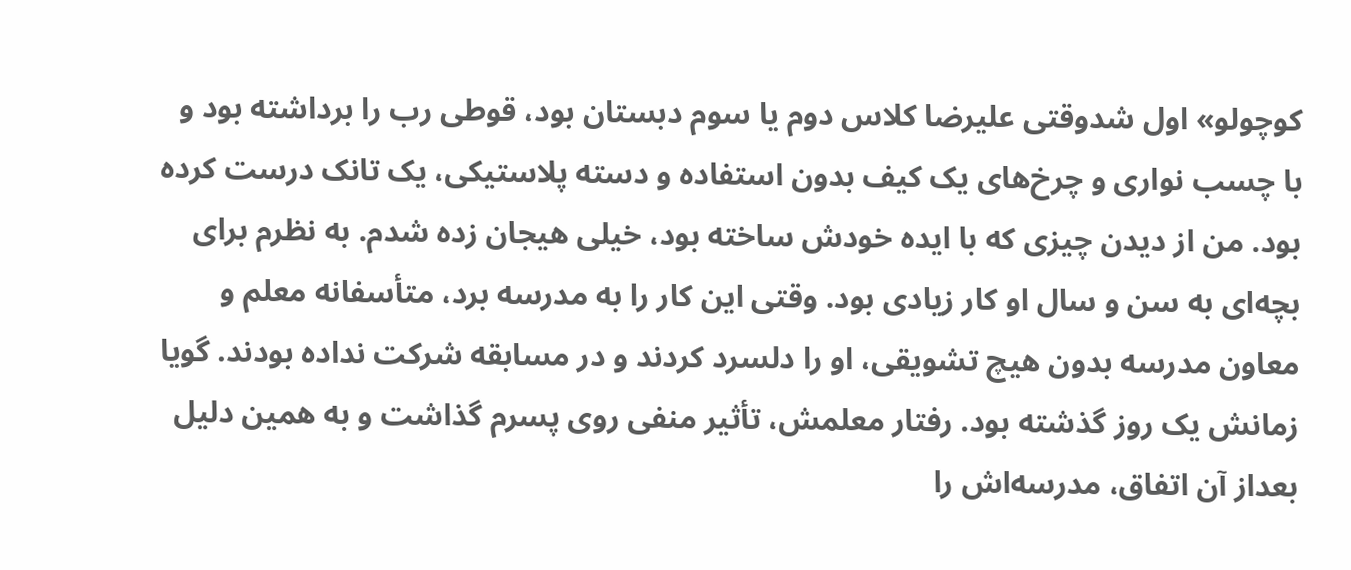کوچولو» اول شدوقتی علیرضا کلاس دوم یا سوم دبستان بود، قوطی رب را برداشته بود و با چسب نواری و چرخ‌های یک کیف بدون استفاده و دسته پلاستیکی، یک تانک درست کرده بود. من از دیدن چیزی که با ایده خودش ساخته بود، خیلی هیجان زده شدم. به نظرم برای بچه‌ای به سن و سال او کار زیادی بود. وقتی این کار را به مدرسه برد، متأسفانه معلم و معاون مدرسه بدون هیچ تشویقی، او را دلسرد کردند و در مسابقه‌ شرکت نداده بودند. گویا زمانش یک روز گذشته بود. رفتار معلمش، تأثیر منفی روی پسرم گذاشت و به همین دلیل بعد‌از آن اتفاق، مدرسه‌اش را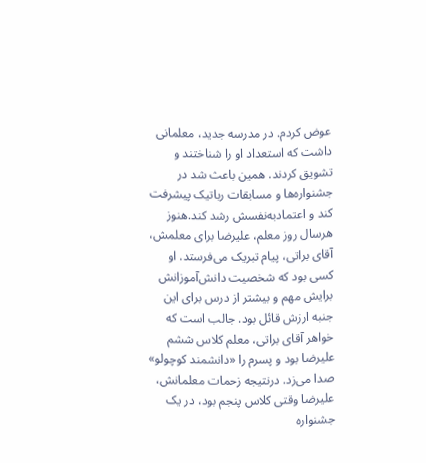عوض کردم. در مدرسه جدید، معلمانی داشت که استعداد او را شناختند و تشویق کردند. همین باعث شد در جشنواره‌ها و مسابقات رباتیک پیشرفت کند و اعتماد‌به‌نفسش رشد کند.هنوز هر‌سال روز معلم، علیرضا برای معلمش، آقای براتی، پیام تبریک می‌فرستد. او کسی بود که شخصیت دانش‌آموزانش برایش مهم و بیشتر از درس برای این جنبه ارزش قائل بود. جالب است که خواهر آقای براتی، معلم کلاس ششم علیرضا بود و پسرم را «دانشمند کوچولو» صدا می‌زد. در‌نتیجه زحمات معلمانش، علیرضا وقتی کلاس پنجم بود، در یک جشنواره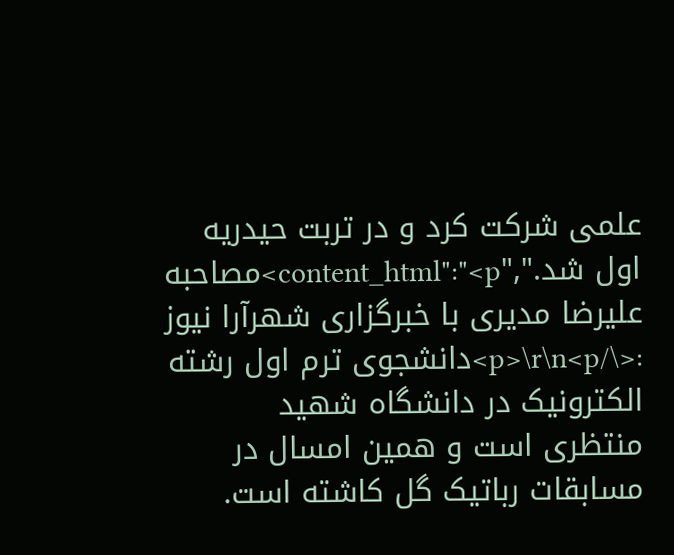علمی شرکت کرد و در تربت حیدریه اول شد.","content_html":"<p>مصاحبه علیرضا مدیری با خبرگزاری شهرآرا نیوز :<\/p>\r\n<p>دانشجوی ترم اول رشته الکترونیک در دانشگاه شهید   منتظری است و همین امسال در مسابقات رباتیک گل کاشته است.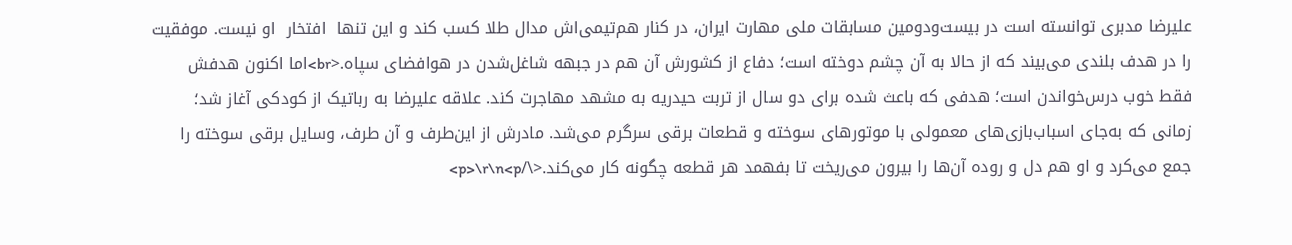علیرضا مدبری توانسته است در بیست‌ودومین مسابقات ملی مهارت ایران، در کنار هم‌تیمی‌اش مدال طلا کسب کند و این تنها  افتخار  او نیست. موفقیت را در هدف بلندی می‌بیند که از حالا به آن چشم دوخته است؛ دفاع از کشورش آن هم در جبهه شاغل‌شدن در هوافضای سپاه.<br>اما اکنون هدفش فقط خوب درس‌خواندن است؛ هدفی که باعث شده برای دو سال از تربت حیدریه به مشهد مهاجرت کند. علاقه علیرضا به رباتیک از کودکی آغاز شد؛ زمانی که به‌جای اسباب‌بازی‌های معمولی با موتورهای سوخته و قطعات برقی سرگرم می‌شد. مادرش از این‌طرف و آن طرف، وسایل برقی سوخته را جمع می‌کرد و او هم دل و روده‌ آن‌ها را بیرون می‌ریخت تا بفهمد هر قطعه چگونه کار می‌کند.<\/p>\r\n<p>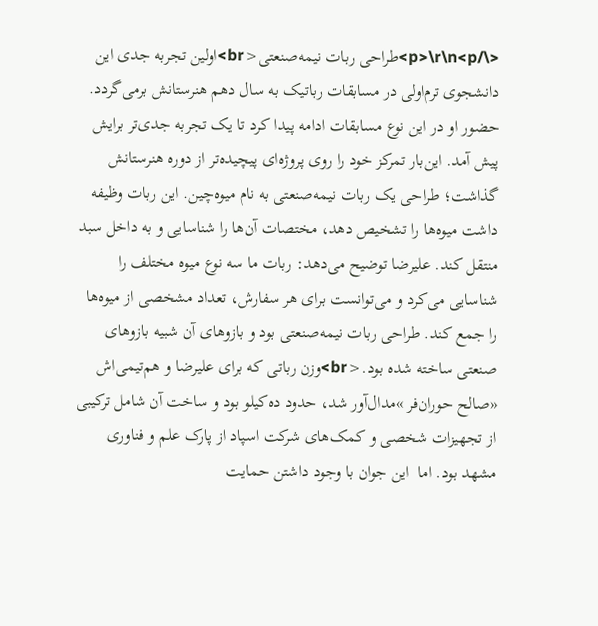<\/p>\r\n<p>طراحی ربات نیمه‌صنعتی<br>اولین تجربه جدی این دانشجوی ترم‌اولی در مسابقات رباتیک به سال دهم هنرستانش برمی‌گردد. حضور او در این نوع مسابقات ادامه پیدا کرد تا یک تجربه جدی‌تر برایش پیش آمد. این‌بار ‌تمرکز خود را روی پروژه‌ای پیچیده‌‌تر از دوره هنرستانش گذاشت؛ طراحی یک ربات نیمه‌صنعتی به نام میوه‌چین. این ربات وظیفه داشت میوه‌ها را تشخیص دهد، مختصات آن‌ها را شناسایی و به داخل سبد منتقل کند. علیرضا توضیح می‌دهد: ربات ما سه نوع میوه مختلف را شناسایی می‌کرد و می‌توانست برای هر سفارش، تعداد مشخصی از میوه‌ها را جمع‌ کند. طراحی ربات نیمه‌صنعتی بود و بازوهای آن شبیه بازوهای صنعتی ساخته شده بود.<br>وزن رباتی که برای علیرضا و هم‌تیمی‌اش  «صالح حوران‌فر »مدال‌آور شد، حدود ده‌کیلو بود و ساخت آن شامل ترکیبی از تجهیزات شخصی و کمک‌های شرکت اسپاد از پارک علم و فناوری مشهد بود. اما  این جوان با وجود داشتن حمایت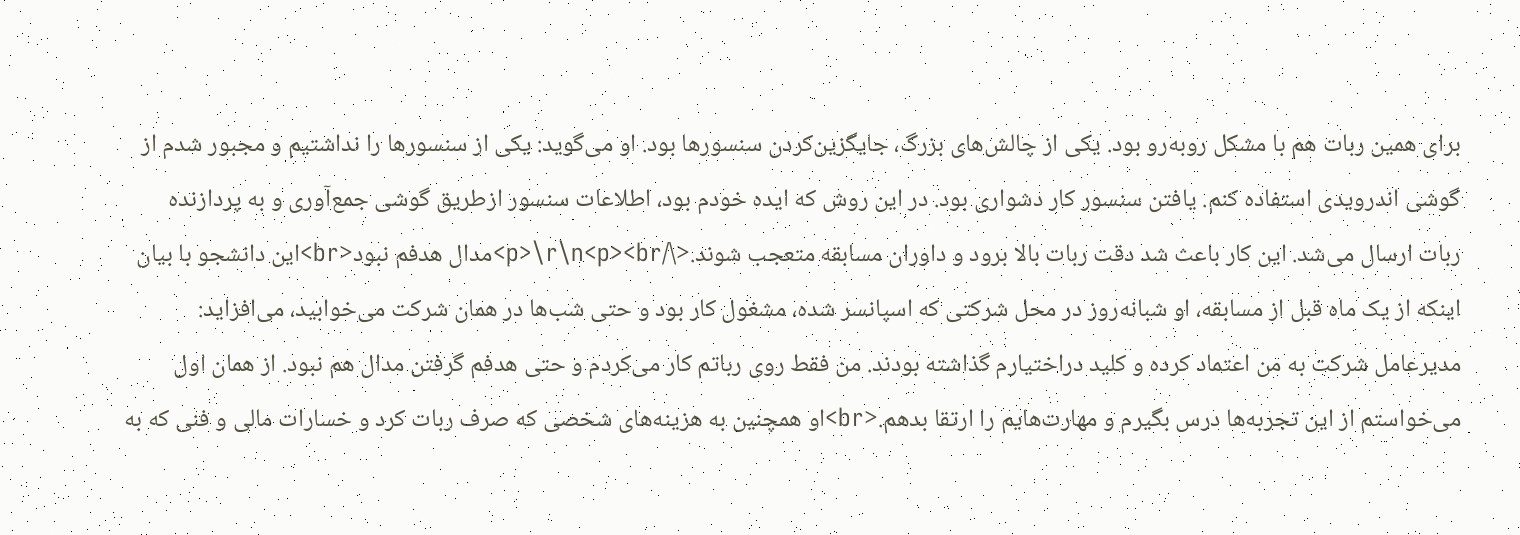برای همین ربات هم با مشکل روبه‌رو بود. یکی از چالش‌های بزرگ، جایگزین‌کردن سنسورها بود. او می‌گوید: یکی از سنسورها را نداشتیم و مجبور شدم از گوشی اندرویدی استفاده کنم. یافتن سنسور کار دشواری بود. در این روش که ایده خودم بود، اطلاعات سنسور ازطریق گوشی جمع‌آوری و به پردازنده ربات ارسال می‌شد. این کار باعث شد دقت ربات بالا برود و داوران مسابقه متعجب شوند.<\/p>\r\n<p><br>مدال هدفم نبود<br>این دانشجو با بیان اینکه از یک ماه قبل از مسابقه، او شبانه‌روز در محل شرکتی که اسپانسر شده، مشغول کار بود و حتی شب‌ها در همان شرکت می‌خوابید، می‌افزاید: مدیرعامل شرکت به من اعتماد کرده و کلید در‌اختیارم گذاشته بودند. من فقط روی رباتم کار می‌کردم و حتی هدفم گرفتن مدال هم نبود. از همان اول می‌خواستم از این تجربه‌ها درس بگیرم و مهارت‌هایم را ارتقا بدهم.<br>او همچنین به هزینه‌های شخصی که صرف ربات کرد و خسارات مالی و فنی که به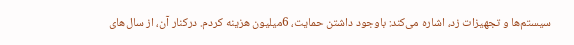سیستم‌ها و تجهیزات زد، اشاره می‌کند: با‌وجود داشتن حمایت، 6میلیون هزینه کردم. در‌کنار آن، از سال‌های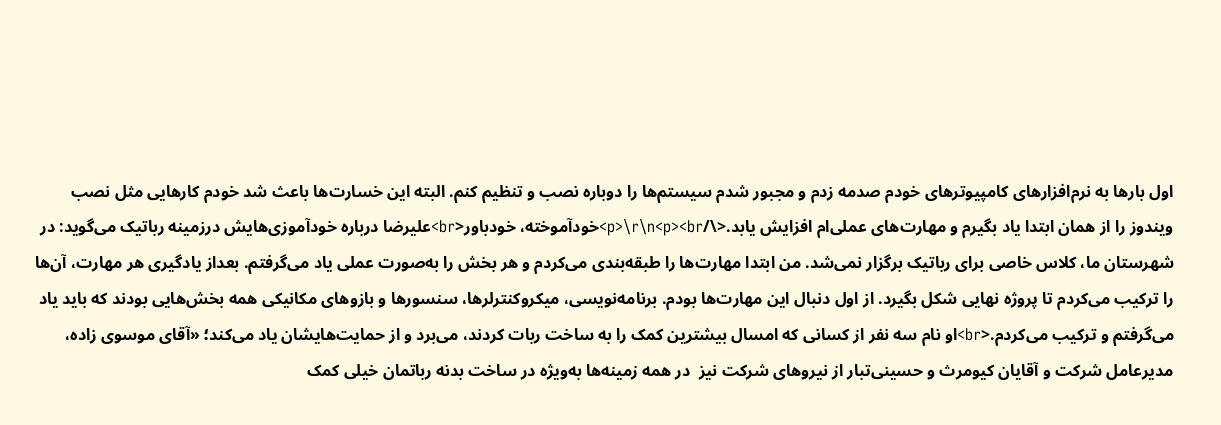اول بارها به نرم‌افزارهای کامپیوترهای خودم صدمه زدم و مجبور شدم سیستم‌ها را دوباره نصب و تنظیم کنم. البته این خسارت‌ها باعث شد خودم کارهایی مثل نصب ویندوز را از همان ابتدا یاد بگیرم و مهارت‌های عملی‌ام افزایش یابد.<\/p>\r\n<p><br>خودآموخته، خودباور<br>علیرضا درباره خودآموزی‌هایش در‌زمینه رباتیک می‌گوید: در شهرستان ما، کلاس خاصی برای رباتیک برگزار نمی‌شد. من ابتدا مهارت‌ها را طبقه‌بندی می‌کردم و هر بخش را به‌صورت عملی یاد می‌گرفتم. بعد‌از یادگیری هر مهارت، آن‌ها را ترکیب می‌کردم تا پروژه نهایی شکل بگیرد. از اول دنبال این مهارت‌ها بودم. برنامه‌نویسی، میکروکنترلرها، سنسورها و بازوهای مکانیکی همه بخش‌هایی بودند که باید یاد می‌گرفتم و ترکیب می‌کردم.<br>او نام سه نفر از کسانی که امسال بیشترین کمک را به ساخت ربات کردند، می‌برد و از حمایت‌هایشان یاد می‌کند؛ «آقای موسوی زاده، مدیرعامل شرکت و آقایان کیومرث و حسینی‌تبار از نیروهای شرکت نیز  در همه زمینه‌ها به‌ویژه در ساخت بدنه رباتمان خیلی کمک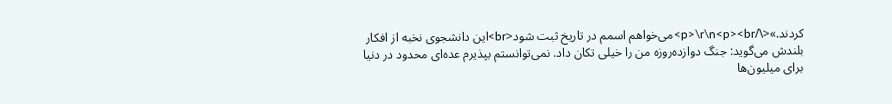کردند.»<\/p>\r\n<p><br>می‌خواهم اسمم در تاریخ ثبت شود<br>این دانشجوی نخبه از افکار بلندش می‌گوید: جنگ دوازده‌روزه من را خیلی تکان داد. نمی‌توانستم بپذیرم عده‌ای محدود در دنیا برای میلیون‌ها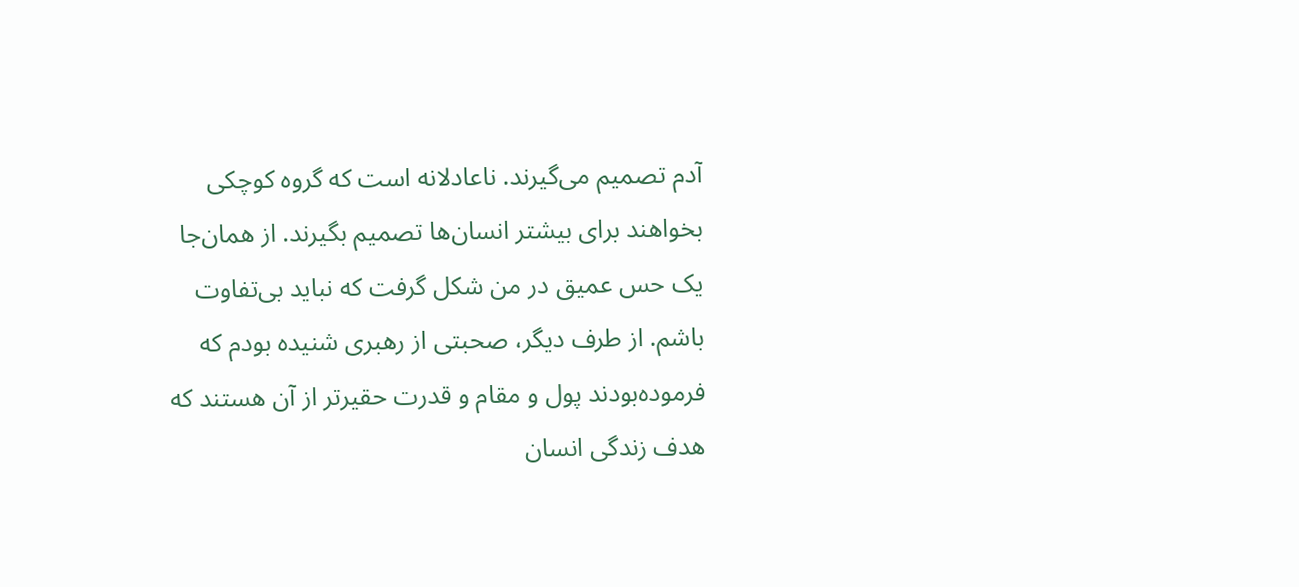آدم تصمیم می‌گیرند. ناعادلانه است که گروه کوچکی بخواهند برای بیشتر انسان‌ها تصمیم بگیرند. از همان‌جا یک حس عمیق در من شکل گرفت که نباید بی‌تفاوت باشم. از طرف دیگر، صحبتی از رهبری شنیده بودم که  فرموده‌بودند پول و مقام و قدرت حقیر‌تر از آن هستند که هدف زندگی انسان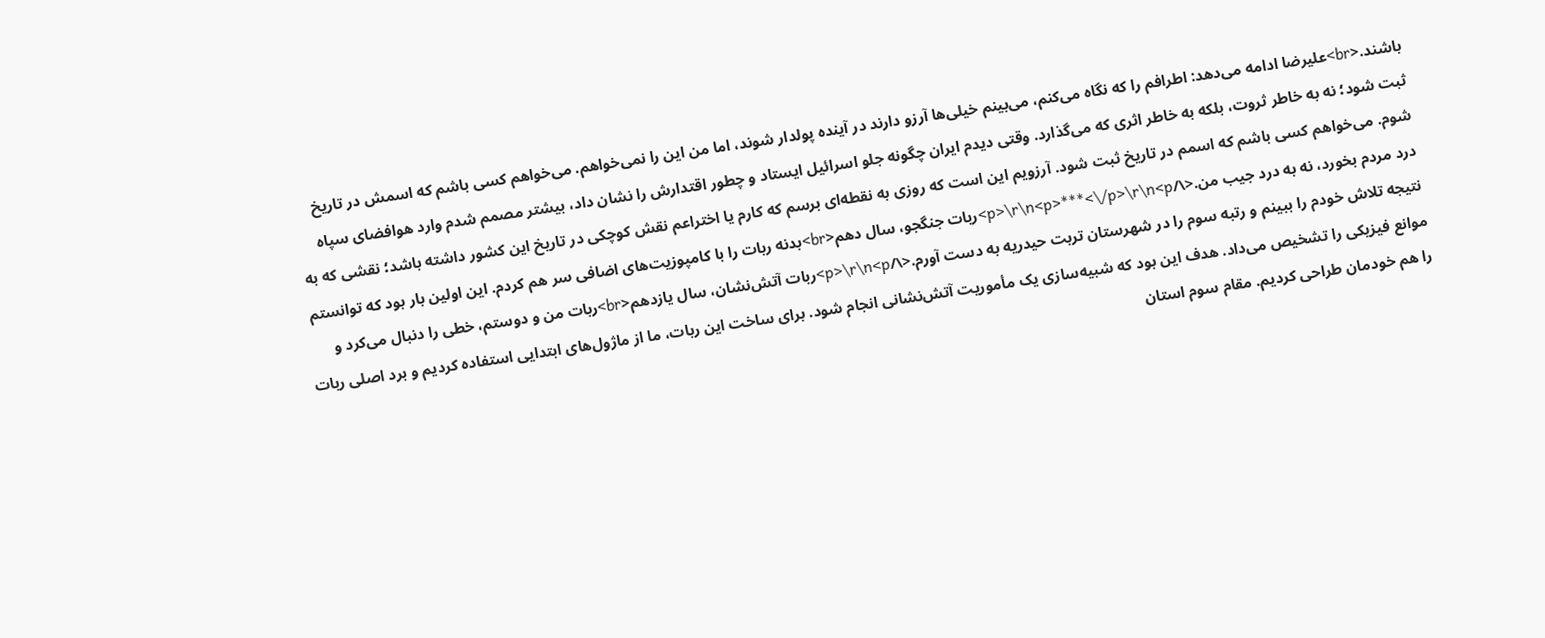باشند.<br>علیرضا ادامه می‌دهد: اطرافم را که نگاه می‌کنم، می‌بینم خیلی‌ها آرزو دارند در آینده پولدار شوند، اما من این را نمی‌خواهم. می‌خواهم کسی باشم که اسمش در تاریخ ثبت شود؛ نه به خاطر ثروت، بلکه به خاطر اثری که می‌گذارد. وقتی دیدم ایران چگونه جلو اسرائیل ایستاد و چطور اقتدارش را نشان داد، بیشتر مصمم شدم وارد هوافضای سپاه شوم. می‌خواهم کسی باشم که اسمم در تاریخ ثبت شود. آرزویم این است که روزی به نقطه‌ای برسم که کارم یا اختراعم نقش کوچکی در تاریخ این کشور داشته باشد؛ نقشی که به درد مردم بخورد، نه به درد جیب من.<\/p>\r\n<p>***<\/p>\r\n<p>ربات جنگجو، سال دهم<br>بدنه ربات را با کامپوزیت‌های اضافی سر هم کردم. این اولین بار بود که توانستم نتیجه تلاش خودم را ببینم و رتبه سوم را در شهرستان تربت حیدریه به دست آورم.<\/p>\r\n<p>ربات آتش‌نشان، سال یازدهم<br>ربات من و دوستم، خطی را دنبال می‌کرد و موانع فیزیکی را تشخیص می‌داد. هدف این بود که شبیه‌سازی یک مأموریت آتش‌نشانی انجام شود. برای ساخت این ربات، ما از ماژول‌های ابتدایی استفاده کردیم و برد اصلی ربات را هم خودمان طراحی کردیم. مقام سوم استان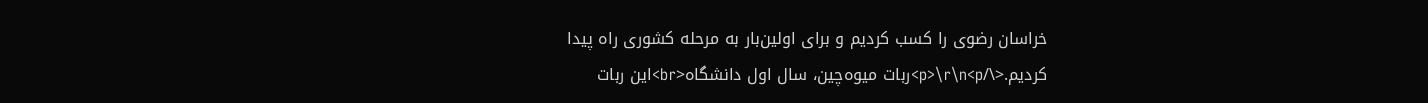خراسان رضوی را کسب کردیم و برای اولین‌بار به مرحله کشوری راه پیدا کردیم.<\/p>\r\n<p>ربات میوه‌چین، سال اول دانشگاه<br>این ربات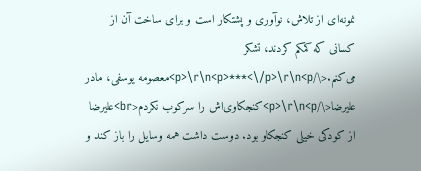نمونه‌ای از تلاش، نوآوری و پشتکار است و برای ساخت آن از کسانی که کمکم کردند، تشکر می‌کنم.<\/p>\r\n<p>***<\/p>\r\n<p>معصومه یوسفی، مادر علیرضا<\/p>\r\n<p>کنجکاوی‌اش را سرکوب نکردم<br>علیرضا از کودکی خیلی کنجکاو بود. دوست داشت همه وسایل را باز کند و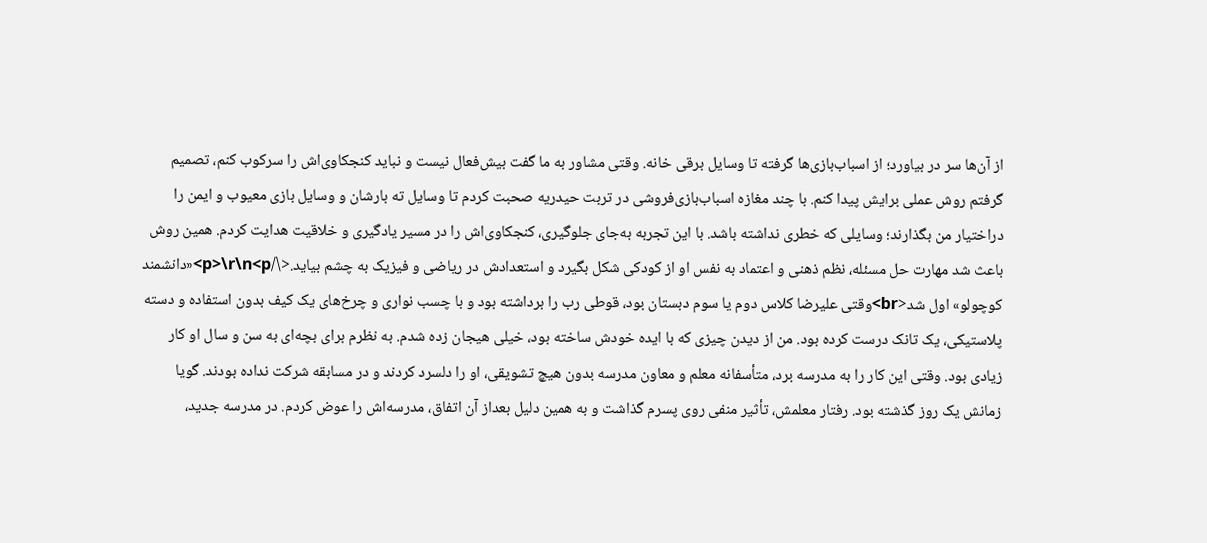از آن‌ها سر در بیاورد؛ از اسباب‌بازی‌ها گرفته تا وسایل برقی خانه. وقتی مشاور به ما گفت بیش‌فعال نیست و نباید کنجکاوی‌اش را سرکوب کنم، تصمیم گرفتم روش عملی برایش پیدا کنم. با چند مغازه اسباب‌بازی‌فروشی در تربت حیدریه صحبت کردم تا وسایل ته‌ بار‌شان و وسایل بازی معیوب و ایمن را در‌اختیار من بگذارند؛ وسایلی که خطری نداشته باشد. با این تجربه به‌جای جلوگیری، کنجکاوی‌اش را در مسیر یادگیری و خلاقیت هدایت کردم. همین روش باعث شد مهارت حل مسئله، نظم ذهنی و اعتماد به نفس او از کودکی شکل بگیرد و استعدادش در ریاضی و فیزیک به چشم بیاید.<\/p>\r\n<p>«دانشمند کوچولو» اول شد<br>وقتی علیرضا کلاس دوم یا سوم دبستان بود، قوطی رب را برداشته بود و با چسب نواری و چرخ‌های یک کیف بدون استفاده و دسته پلاستیکی، یک تانک درست کرده بود. من از دیدن چیزی که با ایده خودش ساخته بود، خیلی هیجان زده شدم. به نظرم برای بچه‌ای به سن و سال او کار زیادی بود. وقتی این کار را به مدرسه برد، متأسفانه معلم و معاون مدرسه بدون هیچ تشویقی، او را دلسرد کردند و در مسابقه‌ شرکت نداده بودند. گویا زمانش یک روز گذشته بود. رفتار معلمش، تأثیر منفی روی پسرم گذاشت و به همین دلیل بعد‌از آن اتفاق، مدرسه‌اش را عوض کردم. در مدرسه جدید،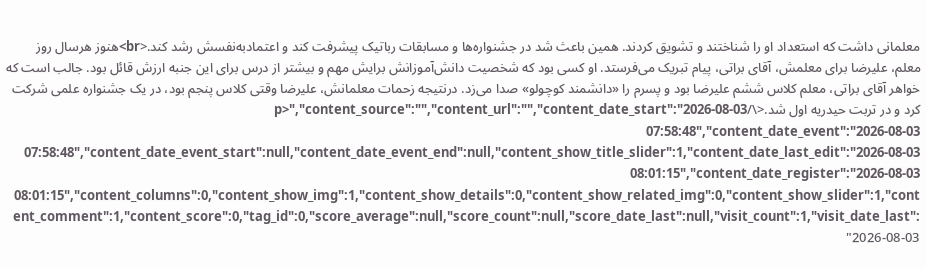معلمانی داشت که استعداد او را شناختند و تشویق کردند. همین باعث شد در جشنواره‌ها و مسابقات رباتیک پیشرفت کند و اعتماد‌به‌نفسش رشد کند.<br>هنوز هر‌سال روز معلم، علیرضا برای معلمش، آقای براتی، پیام تبریک می‌فرستد. او کسی بود که شخصیت دانش‌آموزانش برایش مهم و بیشتر از درس برای این جنبه ارزش قائل بود. جالب است که خواهر آقای براتی، معلم کلاس ششم علیرضا بود و پسرم را «دانشمند کوچولو» صدا می‌زد. در‌نتیجه زحمات معلمانش، علیرضا وقتی کلاس پنجم بود، در یک جشنواره علمی شرکت کرد و در تربت حیدریه اول شد.<\/p>","content_source":"","content_url":"","content_date_start":"2026-08-03 07:58:48","content_date_event":"2026-08-03 07:58:48","content_date_event_start":null,"content_date_event_end":null,"content_show_title_slider":1,"content_date_last_edit":"2026-08-03 08:01:15","content_date_register":"2026-08-03 08:01:15","content_columns":0,"content_show_img":1,"content_show_details":0,"content_show_related_img":0,"content_show_slider":1,"content_comment":1,"content_score":0,"tag_id":0,"score_average":null,"score_count":null,"score_date_last":null,"visit_count":1,"visit_date_last":"2026-08-03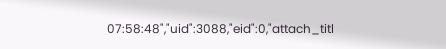07:58:48","uid":3088,"eid":0,"attach_titl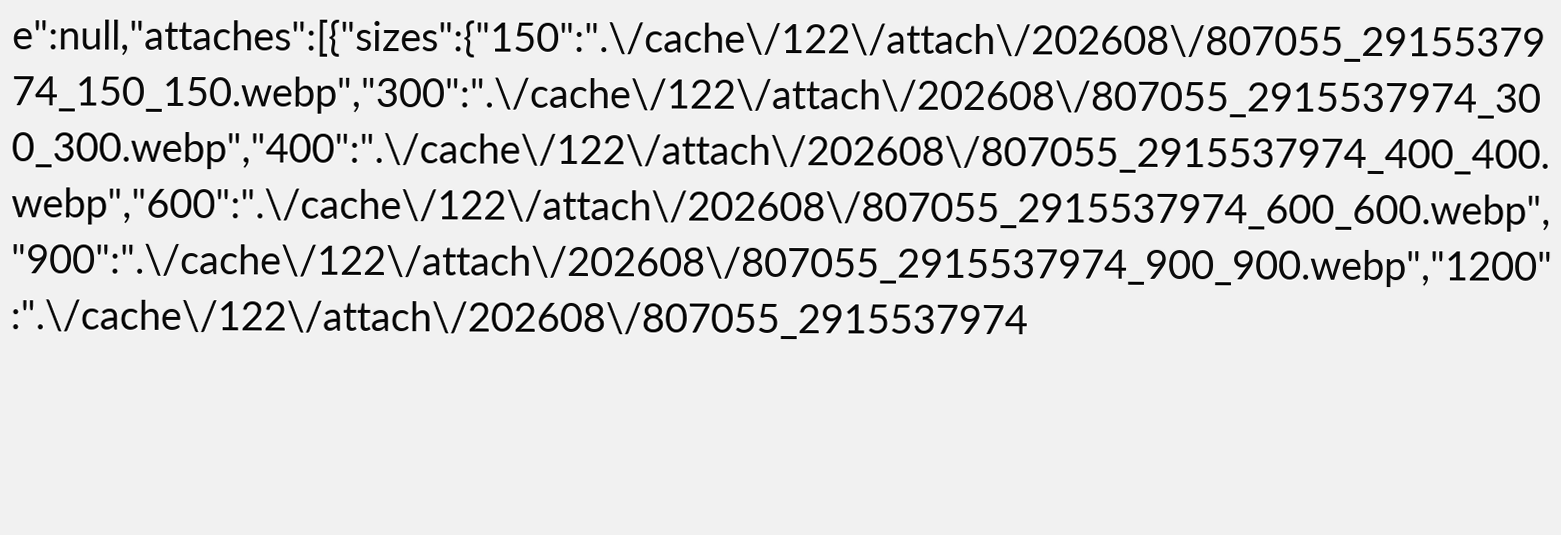e":null,"attaches":[{"sizes":{"150":".\/cache\/122\/attach\/202608\/807055_2915537974_150_150.webp","300":".\/cache\/122\/attach\/202608\/807055_2915537974_300_300.webp","400":".\/cache\/122\/attach\/202608\/807055_2915537974_400_400.webp","600":".\/cache\/122\/attach\/202608\/807055_2915537974_600_600.webp","900":".\/cache\/122\/attach\/202608\/807055_2915537974_900_900.webp","1200":".\/cache\/122\/attach\/202608\/807055_2915537974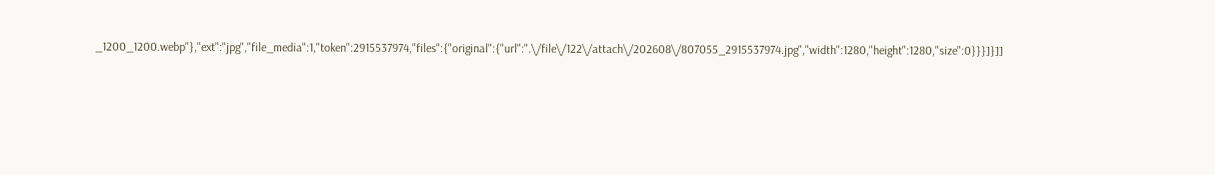_1200_1200.webp"},"ext":"jpg","file_media":1,"token":2915537974,"files":{"original":{"url":".\/file\/122\/attach\/202608\/807055_2915537974.jpg","width":1280,"height":1280,"size":0}}}]}]]